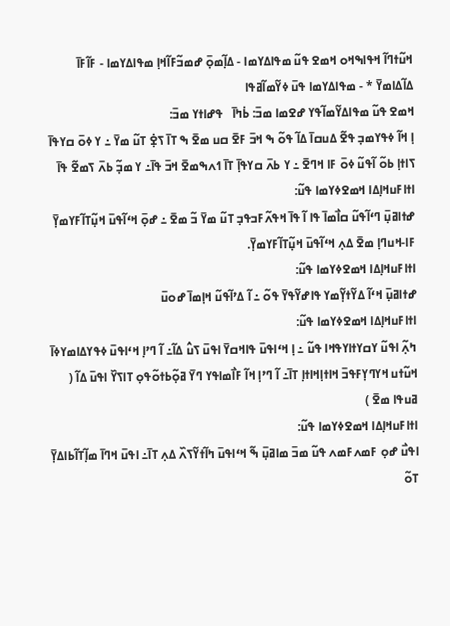ߞߎ߬ߙߣߊ߬ ߞߟߊߒߞߋ ߞߘߐ ߟߎ߬ ߘߟߊߡߌߘߊ - ߡߊ߲߬ߘߋ߲߫ ߝߘߏ߬ߓߊ߬ߞߊ߲ ߘߟߊߡߌߘߊ - ߓߊ߬ߓߊ߫ ߡߊ߬ߡߊߘߌ߫ * - ߘߟߊߡߌߘߊ ߟߎ߫ ߦߌ߬ߘߊ߬ߥߟߊ
ߞߘߐ ߟߎ߬ ߘߟߊߡߌ߬ߘߊ߬ߟߌ ߝߐߘߊ ߘߏ߫: ߕ߭ߤߊ߫   ߟߝߊߙߌ ߘߏ߫:
ߊ߲ ߞߊ߬ ߦߟߌߘߏ߲ ߟߐ߬ ߡߎߛߊ߫ ߡߊ߬ ߟߋ߬ ߒ ߞߏ߫ ߓߐ߫ ߛߎ ߘߐ߫ ߒ ߠߊ߫ ߖߐ߲߭ ߠߎ߬ ߘߌ߫ ߸ ߌ ߦߋ߫ ߛߌߟߊ߫ ߖߊߙߊ߲ ߕߋ߬ ߊ߬ߟߎ߬ ߦߋ߫ ߓߊ ߞߣߐ߫ ߸ ߌ ߕߍ߫ ߛߌߟߊ߲߫ ߠߊ߫ ߗߍߒߘߐ߫ ߞߏ߫ ߟߊ߫߸ ߌ ߘߏ߲߬ ߕߍ߫ ߖߘߐ߬ ߟߊ߫
ߊߙߊߓߎߞߊ߲ߡߊ ߞߘߐߦߌߘߊ ߟߎ߬:
ߝߙߊߥߎ߲߫ ߣߵߊ߬ߟߎ߬ ߛߊ߯ߘߊ߫ ߟߊ ߊ߬ ߟߊ߫ ߞߟߍ߬ߓߏߟߏ߲ ߠߎ߬ ߘߌ߫ ߏ߬ ߘߐ߫ ߸ ߝߋ߲߫ ߞߵߊ߬ߟߎ߫ ߞߎ߲߬ߠߊ߬ߓߌߘߌ߲߫ ߓߊ-ߞߎߣߊ߲ ߘߐ߫ ߡߍ߲ ߞߵߊ߬ߟߎ߫ ߞߎ߲߬ߠߊ߬ߓߌߘߌ߲߫.
ߊߙߊߓߎߞߊ߲ߡߊ ߞߘߐߦߌߘߊ ߟߎ߬:
ߝߙߊߥߎ߲߫ ߞߵߊ߬ ߡߌ߬ߙߌ߲߬ߘߌ ߟߊߝߌ߬ߟߌ߫ ߟߋ߬ ߸ ߊ߬ ߡߴߊ߬ߟߎ߬ ߞߊ߲ߘߊ߫ ߝߋߎ߫
ߊߙߊߓߎߞߊ߲ߡߊ ߞߘߐߦߌߘߊ ߟߎ߬:
ߤߍ߲߬ ߊߟߎ߬ ߌߛߌߙߊߌߟߞߊ ߟߎ߬ ߸ ߊ߲ ߞߵߊߟߎ߫ ߟߊߞߛߌ߫ ߊߟߎ߫ ߖߎ߮ ߡߊ߬߸ ߊ߬ ߣߴߊ߲ ߞߵߊߟߎ߫ ߦߟߌߡߊߘߌߦߊ߫ ߞߎ߬ߙߎ ߞߌߣߌ߲ߓߟߏ߫ ߞߊߙߊ߲ߞߊߙߊ߲ ߠߊ߫߸ ߊ߬ ߣߴߊ߲ ߞߊ߬ ߓߊ߯ߘߊߟߌ ߣߌ߫ ߥߋ߲߬ߕߙߋ߬ߟߋ߲ ߠߊߖߌ߰ ߊߟߎ߫ ߡߊ߬ ( ߥߎߟߊ ߘߐ߫ )
ߊߙߊߓߎߞߊ߲ߡߊ ߞߘߐߦߌߘߊ ߟߎ߬:
ߊߟߎ߯ ߝߋ߲ ߓߘߍߓߘߍ ߟߎ߬ ߘߏ߫ ߘߊߥߎ߲߫ ߒ߬ ߞߵߊߟߎ߫ ߤߊ߬ߙߌ߬ߖߍ߰ ߡߍ߲ ߠߊ߫߸ ߊߟߎ߫ ߞߣߊ߫ ߘߊ߲߬ߠߊ߬ߕߊߡߌ߲߫ ߠߋ߬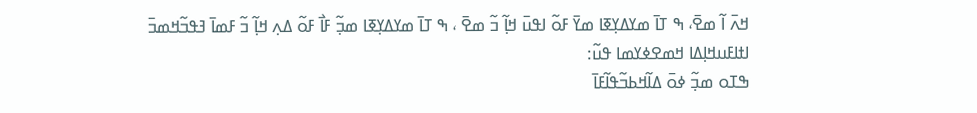ߞߍ߫ ߊ߬ ߘߐ߫، ߒ ߠߊ߫ ߘߌߡߌ߲ߧߊ ߘߌ߫ ߓߋ߬ ߊߟߎ߫ ߞߊ߲߬ ߏ߬ ߘߐ߫ ، ߒ ߠߊ߫ ߘߌߡߌ߲ߧߊ ߘߏ߲߬ ߓߊ߯ ߓߋ߬ ߡߍ߲ ߞߊ߲߬ ߏ߬ ߓߘߊ߫ ߔߟߏ߬ߞߘߏ߫
ߊߙߊߓߎߞߊ߲ߡߊ ߞߘߐߦߌߘߊ ߟߎ߬:
ߒߠߋ ߘߏ߲߬ ߦߋ߫ ߡߊ߬ߞߕߏ߬ߟߊ߬ߓߊ߫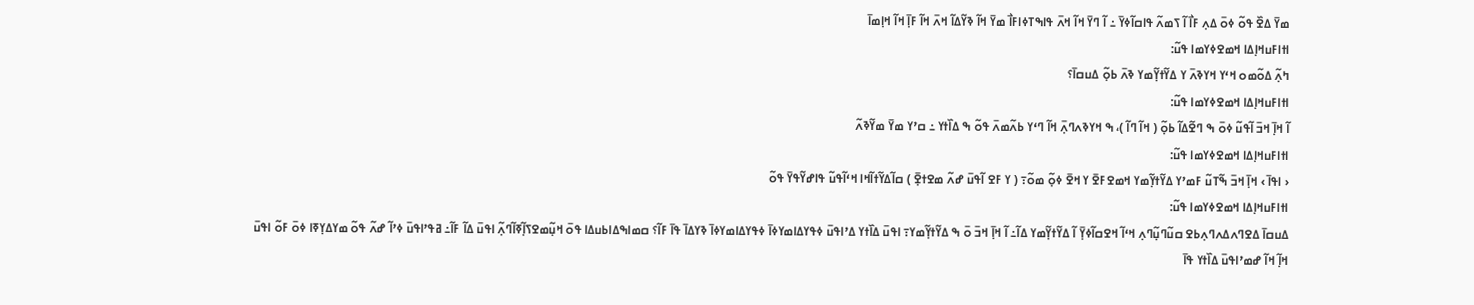ߘߌ߫ ߡߐ߰ ߟߋ߬ ߦߋ߫ ߡߍ߲ ߓߊ߯ ߊ߬ ߖߘߍ߬ ߟߊߛߊ߬ߦߌ߫ ߸ ߊ߬ ߣߌ߫ ߞߊ߬ ߞߍ߫ ߟߊߒߠߦߊߓߊ߯ ߘߌ߫ ߞߊ߬ ߢߌ߬ߡߊ߬ ߞߍ߫ ߞߊ߬ ߓߊ߲߫ ߞߊ߬ ߞߊ߲ߘߊ߫
ߊߙߊߓߎߞߊ߲ߡߊ ߞߘߐߦߌߘߊ ߟߎ߬:
ߤߍ߲߬ ߡߋ߬ߘߋ ߞߵߌ ߞߌߢߍ߫ ߌ ߡߌ߬ߙߌ߲߬ߘߌ ߢߍ߫ ߕߋ߲߬ ߡߎߛߊ߫؟
ߊߙߊߓߎߞߊ߲ߡߊ ߞߘߐߦߌߘߊ ߟߎ߬:
ߊ߬ ߞߊ߲߫ ߞߏ߫ ߊ߬ߟߎ߬ ߦߋ߫ ߒ ߣߐ߬ߡߊ߬ ߕߋ߲߬ ( ߞߊ߬ ߣߊ߬ )، ߒ ߞߌߢߍߣߍ߲߫ ߞߊ߬ ߣߵߌ ߕߍ߬ߘߍ߫ ߟߋ߬ ߒ ߡߊ߰ߙߌ ߸ ߛߴߌ ߘߌ߫ ߘߌ߬ߢߍ߬
ߊߙߊߓߎߞߊ߲ߡߊ ߞߘߐߦߌߘߊ ߟߎ߬:
‹ ߊߟߊ߫ › ߞߊ߲߫ ߞߏ߫ ߒ߬ߠߎ߬ ߓߘߴߌ ߡߌ߬ߙߌ߲߬ߘߌ ߞߘߐߓߐ߫ ߌ ߞߐ߫ ߦߋ߲߬ ߘߋ߬߹ ( ߌ ߓߐ ߊ߬ߟߎ߫ ߝߍ߬ ߘߐߙߐ߲߫ ) ߛߊ߬ߡߌ߬ߙߊ߬ߞߊ ߞߵߊ߬ߟߎ߬ ߟߊߝߌ߬ߟߌ߫ ߟߋ߬
ߊߙߊߓߎߞߊ߲ߡߊ ߞߘߐߦߌߘߊ ߟߎ߬:
ߡߎߛߊ߫ ߡߐߣߍߡߍߣߍ߲ߕߐ ߛߎ߬ߣߎ߲߬ߣߍ߲ ߞߵߊ߬ ߞߐߛߊ߬ߦߌ߲߫ ߊ߬ ߡߌ߬ߙߌ߲߬ߘߌ ߡߊ߬߸ ߊ߬ ߞߊ߲߫ ߞߏ߫ ߋ߫ ߒ ߡߌ߬ߙߌ߲߬ߘߌ߹ ߊߟߎ߫ ߡߊ߰ߙߌ ߡߴߊߟߎ߫ ߦߟߌߡߊߘߌߦߊ߫ ߦߟߌߡߊߘߌߦߊ߫ ߢߌߡߊ߫ ߟߊ߫ ߓߊ߬؟ ߛߘߊߒߡߊߕߎߡߊ ߟߋ߫ ߞߎ߲߬ߘߐߖߊ߲߬ߧߊ߬ߣߍ߲߬ ߊߟߎ߫ ߡߊ߬ ߓߊ߬߸ ߥߟߴߊߟߎ߫ ߦߴߊ߬ ߝߍ߬ ߟߋ߬ ߘߌߡߌ߲ߧߊ ߦߋ߫ ߓߋ߬ ߊߟߎ߫ ߞߊ߲߬ ߞߊ߬ ߝߘߴߊߟߎ߫ ߡߊ߰ߙߌ ߟߊ߫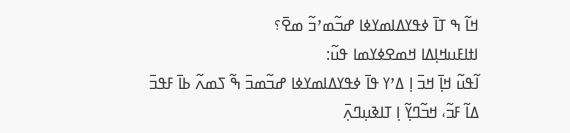ߞߊ߬ ߒ ߠߊ߫ ߦߟߌߡߊߘߌߦߊ ߝߏ߬ߘߴߏ߬ ߘߐ߫؟
ߊߙߊߓߎߞߊ߲ߡߊ ߞߘߐߦߌߘߊ ߟߎ߬:
ߊ߬ߟߎ߬ ߞߊ߲߫ ߞߏ߫ ߊ߲ ߡߴߌ ߟߊ߫ ߦߟߌߡߊߘߌߦߊ ߝߏ߬ߘߏ߫ ߒ߬ ߖߘߍ߬ ߕߊ߫ ߓߟߏ߫ ߡߊ߬ ߓߏ߬، ߞߏ߬ߣߌ߲߬ ߊ߲ ߠߊߢߎ߲ߣߍ߲߫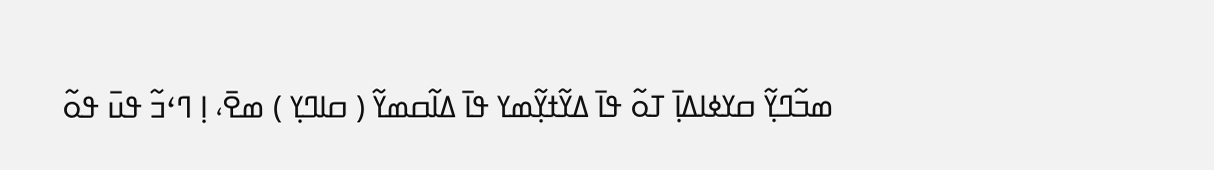ߘߏ߬ߣߌ߲߬ ߛߌߦߊߡߊ߲߫ ߠߋ߬ ߟߊ߫ ߡߌ߬ߙߌ߲߬ߘߌ ߟߊ߫ ߡߊ߬ߛߘߌ߬ ( ߛߊߣߌ߲ ) ߘߐ߫، ߊ߲ ߣߵߏ߬ ߟߎ߫ ߟߋ߬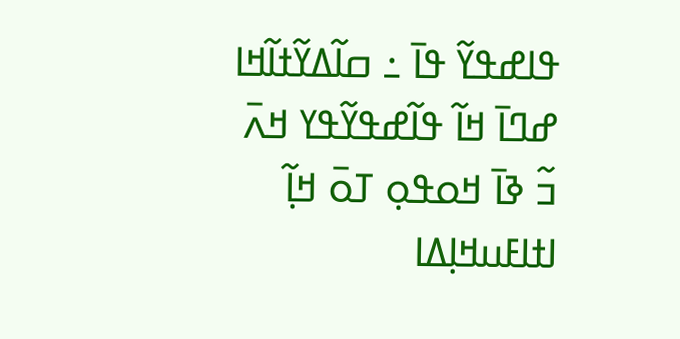ߟߊߝߟߌ߬ ߟߊ߫ ߸ ߛߊ߬ߡߌ߬ߙߊ߬ߞߊ ߝߣߊ߫ ߞߊ߬ ߟߊ߬ߝߟߌ߬ߟߌ ߞߍ߫ ߏ߬ ߢߊ߫ ߞߋߟߋ߲ ߠߋ߫ ߞߊ߲߬
ߊߙߊߓߎߞߊ߲ߡߊ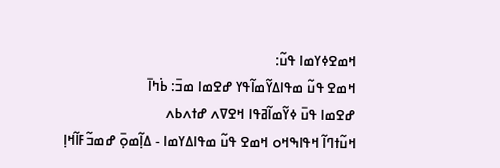ߞߘߐߦߌߘߊ ߟߎ߬:
ߞߘߐ ߟߎ߬ ߘߟߊߡߌ߬ߘߊ߬ߟߌ ߝߐߘߊ ߘߏ߫: ߕ߭ߤߊ߫
ߝߐߘߊ ߟߎ߫ ߦߌ߬ߘߊ߬ߥߟߊ ߞߐߜߍ ߝߙߍߕߍ
ߞߎ߬ߙߣߊ߬ ߞߟߊߒߞߋ ߞߘߐ ߟߎ߬ ߘߟߊߡߌߘߊ - ߡߊ߲߬ߘߋ߲߫ ߝߘߏ߬ߓߊ߬ߞߊ߲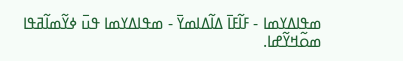ߘߟߊߡߌߘߊ - ߓߊ߬ߓߊ߫ ߡߊ߬ߡߊߘߌ߫ - ߘߟߊߡߌߘߊ ߟߎ߫ ߦߌ߬ߘߊ߬ߥߟߊ
ߘߋ߬ߞߌ߬ߝߊ.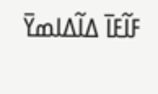ߓߊ߬ߓߊ߫ ߡߊ߬ߡߊߘߌ߫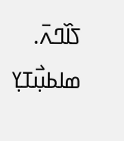ߖߊ߰ߣߍ߫.
ߘߊߕߎ߲߯ߠߌ߲